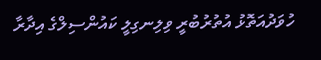ހުވަދުއަތޮޅު އުތުރުބުރީ ވިލިނގިލީ ކައުންސިލްގެ އިދާރާ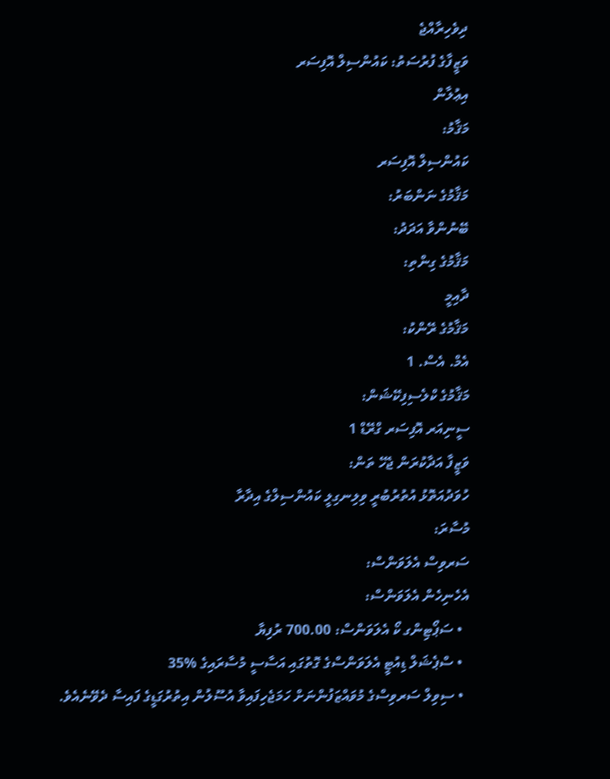ދިވެހިރާއްޖެ
ވަޒީފާގެ ފުރުސަތު: ކައުންސިލް އޮފިސަރ
އިޢުލާން
މަޤާމު:
ކައުންސިލް އޮފިސަރ
މަޤާމުގެ ނަންބަރު:
ބޭނުންވާ އަދަދު:
މަޤާމުގެ ގިންތި:
ދާއިމީ
މަޤާމުގެ ރޭންކު:
އެމް. އެސް. 1
މަޤާމުގެ ކްލެސިފިކޭޝަން:
ސީނިއަރ އޮފިސަރ ގްރޭޑް 1
ވަޒީފާ އަދާކުރަން ޖެހޭ ތަން:
ހުވަދުއަތޮޅު އުތުރުބުރީ ވިލިނގިލީ ކައުންސިލްގެ އިދާރާ
މުސާރަ:
ސަރވިސް އެލަވަންސް:
އެހެނިހެން އެލަވަންސް:
  • ސަޕޯޓިންގ ކޯ އެލަވަންސް: 700.00 ރުފިޔާ
  • ސްޕެޝަލް ޑިއުޓީ އެލަވަންސްގެ ގޮތުގައި އަސާސީ މުސާރައިގެ %35
  • ސިވިލް ސަރވިސްގެ މުވައްޒަފުންނަށް ހަމަޖެހިފައިވާ އުސޫލުން އިތުރުގަޑީގެ ފައިސާ ދެވޭނެއެވެ.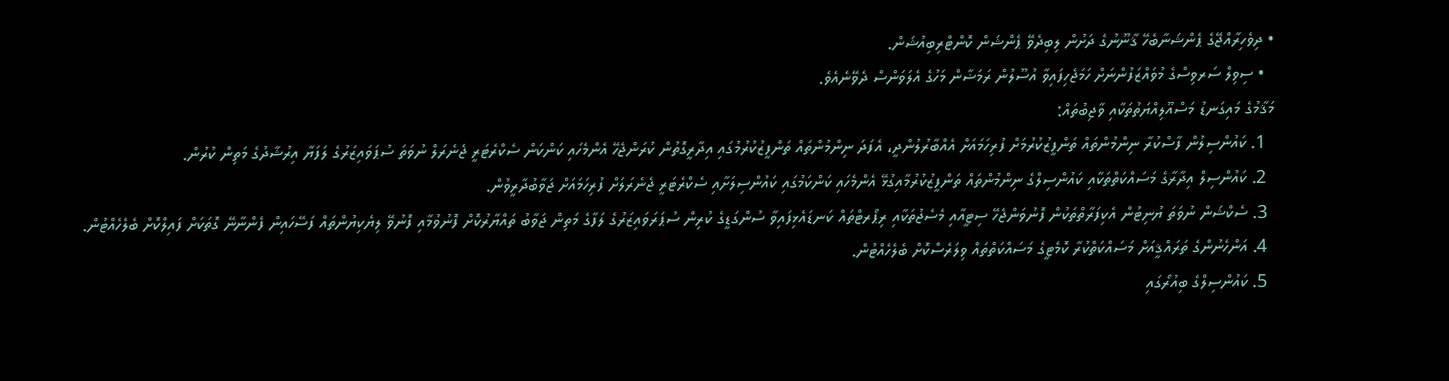• ދިވެހިރާއްޖޭގެ ޕެންޝަނާބެހޭ ޤާނޫނުގެ ދަށުން ލިބިދެވޭ ޕެންޝަން ކޮންޓްރިބިއުޝަން.
  • ސިވިލް ސަރވިސްގެ މުވައްޒަފުންނަށް ހަމަޖެހިފައިވާ އުސޫލުން ރަމަޟާން މަހުގެ އެލަވަންސް ދެވޭނެއެވެ.
މަޤާމުގެ މައިގަނޑު މަސްއޫލިއްޔަތުތަކާއި ވާޖިބުތައް:
  1. ކައުންސިލުން ފާސްކުރާ ނިންމުންތައް ތަންފީޒުކުރުމަށް ފުރިހަމައަށް އެއްބާރުލުންދީ، އެފަދަ ނިންމުންތައް ތަންފީޒުކުރުމުގައި އިދާރީގޮތުން ކުރަންޖެހޭ އެންމެހައި ކަންކަން ސެކްރެޓަރީ ޖެނެރަލް ނުވަތަ ސުޕަވައިޒަރުގެ ލަފަޔާ އިރުޝާދުގެ މަތިން ކުރުން.
  2. ކައުންސިލް އިދާރާގެ މަސައްކަތްތަކާއި ކައުންސިލްގެ ނިންމުންތައް ތަންފީޒުކުރުމާއިގުޅޭ އެންމެހައި ކަންކަމުގައި ކައުންސިލަށާއި ސެކްރެޓަރީ ޖެނެރަލަށް ފުރިހަމައަށް ޖަވާބުދާރީވުން.
  3. ސެކްޝަން ނުވަތަ ޔުނިޓުން އެކިފަރާތްތަކުން ފޮނުވަންޖެހޭ ސިޓީއާއި މެސެޖުތަކާއި ރިޕޯރޓްތައް ކަނޑައެޅިފައިވާ ސުންގަޑީގެ ކުރިން ސުޕަރަވައިޒަރުގެ ލަފާގެ މަތިން ޖަވާބު ތައްޔާރުކޮށް ފޮނުވުމާއި ފޮނުވޭ ލިޔެކިޔުންތައް ފަސޭހައިން ފެންނާނޭ ގޮތަކަށް ފައިލްކޮށް ބެލެހެއްޓުން.
  4. އަންހެނުންގެ ތަރައްޤީއަށް މަސައްކަތްކުރާ ކޮމެޓީގެ މަސައްކަތްތައް ވިލަރެސްކޮށް ބެލެހެއްޓުން.
  5. ކައުންސިލްގެ ބިއުރޯގައި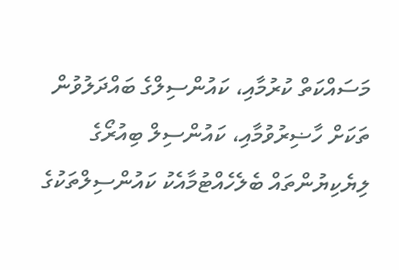މަސައްކަތް ކުރުމާއި، ކައުންސިލްގެ ބައްދަލުވުން ތަކަށް ހާޟިރުވުމާއި، ކައުންސިލް ބިއުރޯގެ ލިޔެކިޔުންތައް ބެލެހެއްޓުމާއެކު ކައުންސިލްތަކުގެ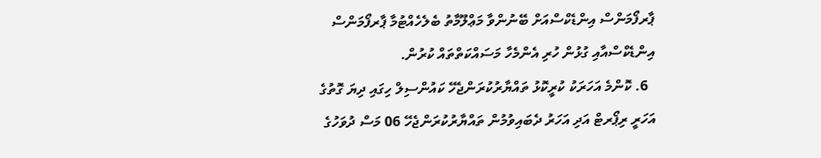ޕާރފޯމަންސް އިންޑެކްސްއަށް ބޭނުންވާ މަޢްލޫމާތު ބެލެހެއްޓުމާ ޕާރފޯމަންސް އިންޑެކްސްއާއި ގުޅުން ހުރި އެންމެހާ މަސައްކަތްތައް ކުރުން.
  6. ކޮންމެ އަހަރަކު ކުރީކޮޅު ތައްޔާރުކުރަންޖެހޭ ކައުންސިލް ހިގައި ދިޔަ ގޮތުގެ އަހަރީ ރިޕޯރޓް އަދި އަހަރު ދެބައިވުމުން ތައްޔާރުކުރަންޖެހޭ 06 މަސް ދުވަހުގެ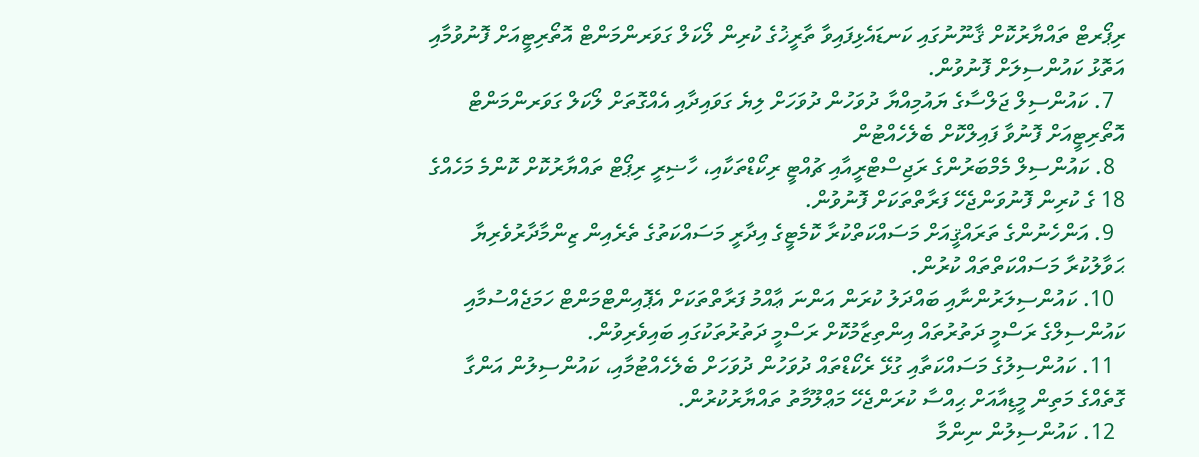ރިޕޯރޓް ތައްޔާރުކޮށް ޤާނޫނުގައި ކަނޑައެޅިފައިވާ ތާރީޚުގެ ކުރިން ލޯކަލް ގަވަރންމަންޓް އޮތޯރިޓީއަށް ފޮނުވުމާއި އަތޮޅު ކައުންސިލަށް ފޮނުވުން.
  7. ކައުންސިލް ޖަލްސާގެ ޔައުމިއްޔާ ދުވަހުން ދުވަހަށް ލިޔެ ގަވައިދާއި އެއްގޮތަށް ލޯކަލް ގަވަރންމަންޓް އޮތޯރިޓީއަށް ފޮނުވާ ފައިލްކޮށް ބެލެހެއްޓުން
  8. ކައުންސިލް މެމްބަރުންގެ ރަޖިސްޓްރީއާއި ޗުއްޓީ ރިކޯޑްތަކާއި، ހާޟިރީ ރިޕޯޓް ތައްޔާރުކޮށް ކޮންމެ މަހެއްގެ 18 ގެ ކުރިން ފޮނުވަންޖެހޭ ފަރާތްތަކަށް ފޮނުވުން.
  9. އަންހެނުންގެ ތަރައްޤީއަށް މަސައްކަތްކުރާ ކޮމެޓީގެ އިދާރީ މަސައްކަތުގެ ތެރެއިން ޒިންމާދާރުވެރިޔާ ޙަވާލުކުރާ މަސައްކަތްތައް ކުރުން.
  10. ކައުންސިލަރުންނާއި ބައްދަލު ކުރަން އަންނަ ޢާއްމު ފަރާތްތަކަށް އެޕޮއިންޓްމަންޓް ހަމަޖެއްސުމާއި ކައުންސިލްގެ ރަސްމީ ދަތުރުތައް އިންތިޒާމުކޮށް ރަސްމީ ދަތުރުތަކުގައި ބައިވެރިވުން.
  11. ކައުންސިލުގެ މަސައްކަތާއި ގުޅޭ ރެކޯޑްތައް ދުވަހުން ދުވަހަށް ބެލެހެއްޓުމާއި، ކައުންސިލުން އަންގާ ގޮތެއްގެ މަތިން މީޑިއާއަށް ޙިއްސާ ކުރަންޖެހޭ މަޢްލޫމާތު ތައްޔާރުކުރުން.
  12. ކައުންސިލުން ނިންމާ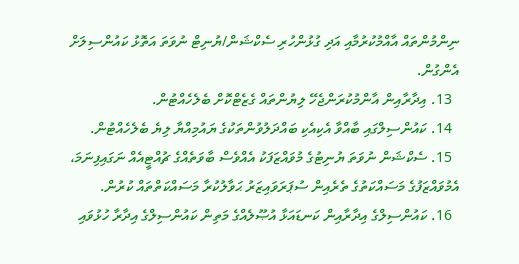ނިންމުންތައް އާއްމުކުރުމާއި އަދި ގުޅުންހުރި ސެކްޝަން/ޔުނިޓް ނުވަތަ އަތޮޅު ކައުންސިލަށް އެންގުން.
  13. އިދާރާއިން އާންމުކުރަންޖެހޭ ލިޔުންތައް ގެޒެޓްކޮށް ބެލެހެއްޓުން.
  14. ކައުންސިލްގައި ބާއްވާ އެކިއެކި ބައްދަލުވުންތަކުގެ ޔައުމިއްޔާ ލިޔެ ބެލެހެއްޓުން.
  15. ސެކްޝަން ނުވަތަ ޔުނިޓުގެ މުވައްޒަފަކު އެއްވެސް ބާވަތެއްގެ ޗުއްޓީއެއް ނަގައިފިނަމަ، އެމުވައްޒަފުގެ މަސައްކަތުގެ ތެރެއިން ސުޕަރަވައިޒަރު ޙަވާލުކުރާ މަސައްކަތްތައް ކުރުން.
  16. ކައުންސިލްގެ އިދާރާއިން ކަނޑައަޅާ އުޞޫލެއްގެ މަތިން ކައުންސިލްގެ އިދާރާ ހުޅުވައި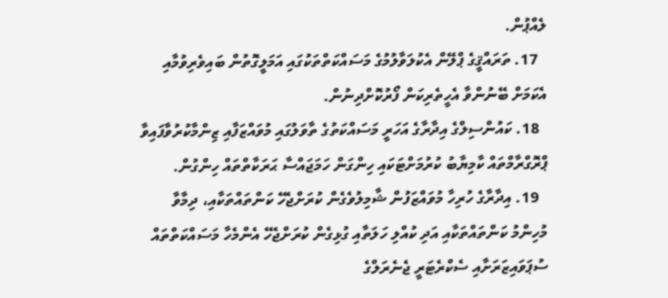ލެއްޕުން.
  17. ތަރައްޤީގެ ޕްލޭން އެކުލަވާލުމުގެ މަސައްކަތްތަކުގައި އަމަލީގޮތުން ބައިވެރިވުމާއި އެކަމަށް ބޭނުންވާ އެހީތެރިކަން ފޯރުކޮށްދިނުން.
  18. ކައުންސިލްގެ އިދާރާގެ އަހަރީ މަސައްކަތުގެ ތާވަލުގައި މުވައްޒަފާއި ޒިންމާކުރުވާފައިވާ ޕްރޮގްރާމްތައް ކާމިޔާބު ކުރުމަށްޓަކައި ހިންގަން ހަމަޖައްސާ ޙަރަކާތްތައް ހިންގުން.
  19. އިދާރާގެ ހުރިހާ މުވައްޒަފުން ޝާމިލުވެގެން ކުރަށްޖެހޭ ކަންތައްތަކާއި، ދިމާވާ މުހިންމު ކަންތައްތަކާއި އަދި ކުއްލި ހަލަތާއި ގުޅިގެން ކުރަށްޖެހޭ އެންމެހާ މަސައްކަތްތައް ސުޕަވައިޒަރަށާއި ސެކްރެޓަރީ ޖެނެރަލްގެ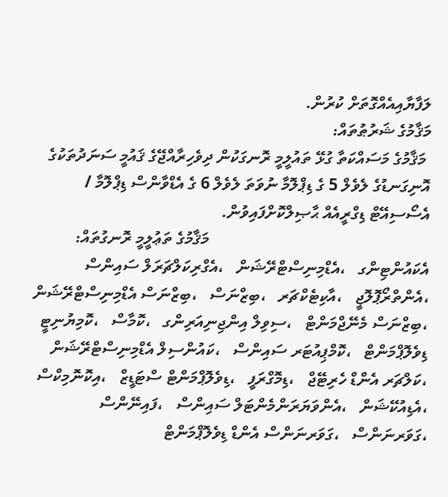ލަފާޔާއިއެއްގޮތަށް ކުރުން.
މަޤާމުގެ ޝަރުޠުތައް:
 މަޤާމުގެ މަސައްކަތާ ގުޅޭ ތައުލީމީ ރޮނގަކުން ދިވެހިރާއްޖޭގެ ޤައުމީ ސަނަދުތަކުގެ އޮނިގަނޑުގެ ލެވެލް 5 ގެ ޑިޕްލޮމާ ނުވަތަ ލެވެލް 6 ގެ އެޑްވާންސް ޑިޕްލޮމާ / އެސޯސިއޭޓް ޑިގްރީއެއް ޙާޞިލްކޮށްފައިވުން.
                                                     މަޤާމުގެ ތަޢުލީމީ ރޮނގުތައް:
އެކައުންޓިންގ   ،އެޑްމިނިސްޓްރޭޝަން   ،އެގްރިކަލްޗަރަލް ސައިންސް   ،އެންތްރޯޕޮލޮޖީ   ،އާކިޓެކްޗަރ   ،ބިޒްނަސް   ،ބިޒްނަސް އެޑްމިނިސްޓްރޭޝަން   ،ބިޒްނަސް މެނޭޖްމަންޓް   ،ސިވިލް އިންޖިނިއަރިންގ   ،ކޮމާސް   ،ކޮމިޔުނިޓީ ޑިވެލޮޕްމަންޓް   ،ކޮމްޕިއުޓަރ ސައިންސް   ،ކައުންސިލް އެޑްމިނިސްޓްރޭޝަން   ،ކަލްޗަރ އެންޑް ހެރިޓޭޖް   ،ޑިމޮގްރަފީ   ،ޑިވެލޮޕްމަންޓް ސްޓަޑީޒް   ،އިކޮނޮމިކްސް   ،އެޑިއުކޭޝަން   ،އެންވަޔަރަންމެންޓަލް ސައިންސް   ،ފައިނޭންސް   ،ގަވަރނަންސް   ،ގަވަރނަންސް އެންޑް ޑިވެލޮޕްމަންޓް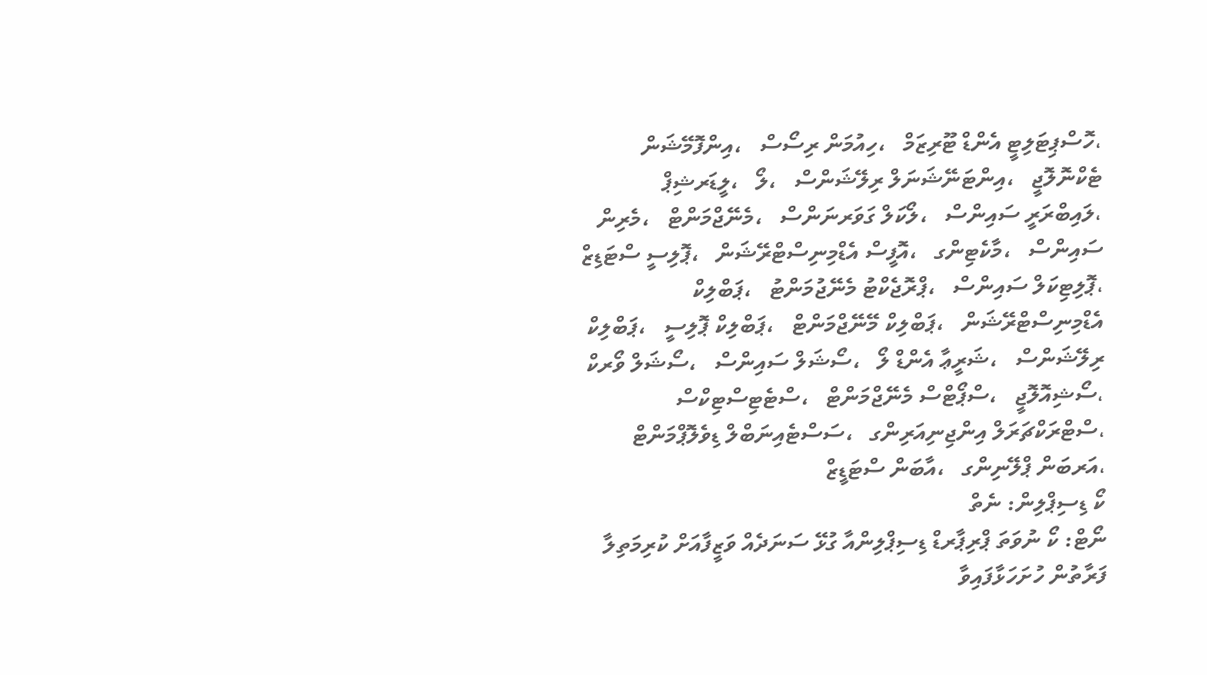،ހޮސްޕިޓަލިޓީ އެންޑް ޓޫރިޒަމް   ،ހިއުމަން ރިސޯސް   ،އިންފޮމޭޝަން ޓެކްނޮލޮޖީ   ،އިންޓަނޭޝަނަލް ރިލޭޝަންސް   ،ލޯ   ،ލީޑަރޝިޕް   ،ލައިބްރަރީ ސައިންސް   ،ލޯކަލް ގަވަރނަންސް   ،މެނޭޖްމަންޓް   ،މެރިން ސައިންސް   ،މާކެޓިންގ   ،އޮފީސް އެޑްމިނިސްޓްރޭޝަން   ،ޕޮލިސީ ސްޓަޑިޒް   ،ޕޮލިޓިކަލް ސައިންސް   ،ޕްރޮޖެކްޓު މެނޭޖުމަންޓު   ،ޕަބްލިކް އެޑްމިނިސްޓްރޭޝަން   ،ޕަބްލިކް މޭނޭޖްމަންޓް   ،ޕަބްލިކް ޕޮލިސީ   ،ޕަބްލިކް ރިލޭޝަންސް   ،ޝަރީޢާ އެންޑް ލޯ   ،ސޯޝަލް ސައިންސް   ،ސޯޝަލް ވޯރކް   ،ސޯޝިއޮލޮޖީ   ،ސްޕޯޓްސް މެނޭޖްމަންޓް   ،ސްޓެޓިސްޓިކްސް   ،ސްޓްރަކްޗަރަލް އިންޖިނިއަރިންގ   ،ސަސްޓެއިނަބްލް ޑިވެލޮޕްމަންޓް   ،އަރބަން ޕްލޭނިންގ   ،އާބަން ސްޓަޑީޒް
ކޯ ޑިސިޕްލިން: ނެތް
ނޯޓް: ކޯ ނުވަތަ ޕްރިޕާރޑް ޑިސިޕްލިންއާ ގުޅޭ ސަނަދެއް ވަޒީފާއަށް ކުރިމަތިލާ ފަރާތުން ހުށަހަޅާފައިވާ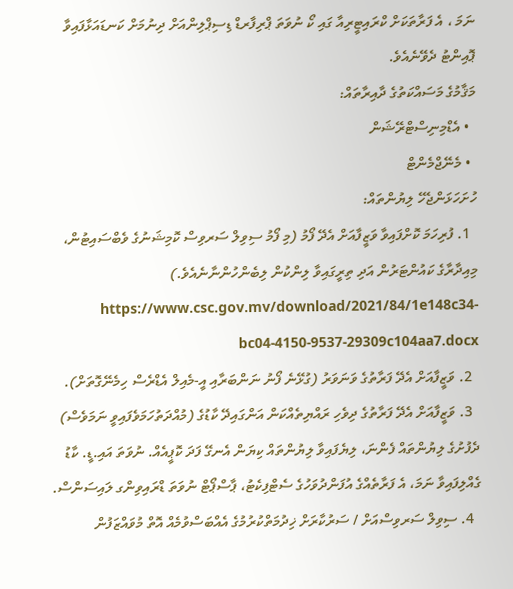ނަމަ ، އެ ފަރާތަކަށް ކްރައިޓީރިއާ ގައި ކޯ ނުވަތަ ޕްރިފާރޑް ޑިސިޕްލިންއަށް ދިނުމަށް ކަނޑައަޅާފައިވާ ޕޮއިންޓު ދެވޭނެއެވެ.
މަޤާމުގެ މަސައްކަތުގެ ދާއިރާތައް:
  • އެޑްމިނިސްޓްރޭޝަން
  • މެނޭޖްމެންޓް
ހުށަހަޅަންޖެހޭ ލިޔުންތައް:
  1. ފުރިހަމަ ކޮށްފައިވާ ވަޒީފާއަށް އެދޭ ފޯމު (މި ފޯމު ސިވިލް ސަރވިސް ކޮމިޝަނުގެ ވެބްސައިޓުން، މިއިދާރާގެ ކައުންޓަރުން އަދި ތިރީގައިވާ ލިންކުން ލިބެންހުންނާނެއެވެ.) https://www.csc.gov.mv/download/2021/84/1e148c34-bc04-4150-9537-29309c104aa7.docx
  2. ވަޒީފާއަށް އެދޭ ފަރާތުގެ ވަނަވަރު (ގުޅޭނެ ފޯނު ނަންބަރާއި އީ-މެއިލް އެޑްރެސް ހިމެނޭގޮތަށް).
  3. ވަޒީފާއަށް އެދޭ ފަރާތުގެ ދިވެހި ރައްޔިތެއްކަން އަންގައިދޭ ކާޑުގެ (މުއްދަތުހަމަވެފައިވީ ނަމަވެސް) ދެފުށުގެ ލިޔުންތައް ފެންނަ، ލިޔެފައިވާ ލިޔުންތައް ކިޔަން އެނގޭ ފަދަ ކޮޕީއެއް. ނުވަތަ އައި.ޑީ. ކާޑު ގެއްލިފައިވާ ނަމަ، އެ ފަރާތެއްގެ އުފަންދުވަހުގެ ސެޓްފިކެޓު، ޕާސްޕޯޓް ނުވަތަ ޑްރައިވިންގ ލައިސަންސް.
  4. ސިވިލް ސަރވިސްއަށް / ސަރުކާރަށް ޚިދުމަތްކުރުމުގެ އެއްބަސްވުމެއް އޮތް މުވައްޒަފުން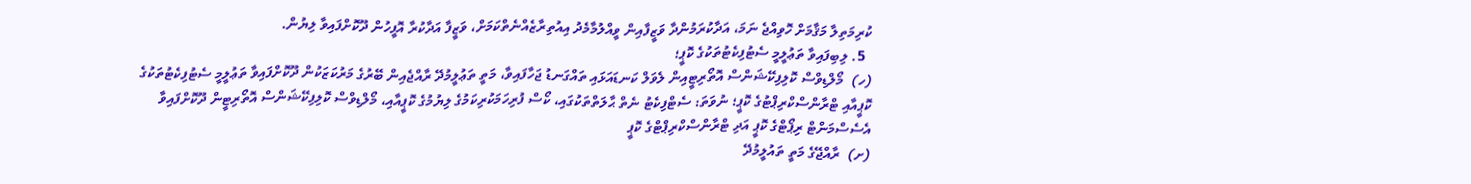ކުރިމަތިލާ މަޤާމަށް ހޮވިއްޖެ ނަމަ، އަދާކުރަމުންދާ ވަޒީފާއިން ވީއްލުމާމެދު އިއުތިރާޒެއްނެތްކަމަށް، ވަޒީފާ އަދާކުރާ އޮފީހުން ދޫކޮށްފައިވާ ލިޔުން.
  5. ލިބިފައިވާ ތަޢުލީމީ ސެޓުފިކެޓުތަކުގެ ކޮޕީ؛
(ހ)  މޯލްޑިވްސް ކޮލިފިކޭޝަންސް އޮތޯރިޓީއިން ލެވަލް ކަނޑައަޅައި ތައްގަނޑު ޖަހާފައިވާ، މަތީ ތަޢުލީމުދޭ ރާއްޖެއިން ބޭރުގެ މަރުކަޒަކުން ދޫކޮށްފައިވާ ތަޢުލީމީ ސެޓުފިކެޓުތަކުގެ ކޮޕީއާއި ޓްރާންސްކްރިޕްޓުގެ ކޮޕީ؛ ނުވަތަ: ސެޓްފިކެޓު ނެތް ޙާލަތްތަކުގައި، ކޯސް ފުރިހަމަކުރިކަމުގެ ލިޔުމުގެ ކޮޕީއާއި، މޯލްޑިވްސް ކޮލިފިކޭޝަންސް އޮތޯރިޓީން ދޫކޮށްފައިވާ އެސެސްމަންޓް ރިޕޯޓްގެ ކޮޕީ އަދި ޓްރާންސްކްރިޕްޓްގެ ކޮޕީ
(ށ)  ރާއްޖޭގެ މަތީ ތައުލީމުދޭ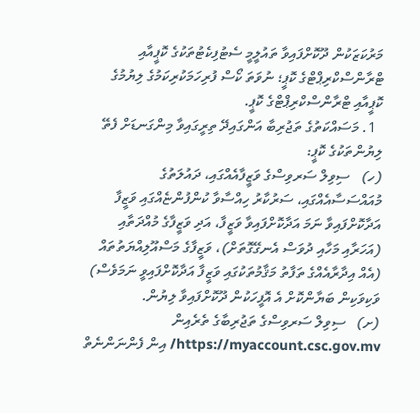މަރުކަޒަކުން ދޫކޮށްފައިވާ ތައުލީމީ ސެޓުފިކެޓުތަކުގެ ކޮޕީއާއި ޓްރާންސްކްރިޕްޓްގެ ކޮޕީ؛ ނުވަތަ ކޯސް ފުރިހަމަކުރިކަމުގެ ލިޔުމުގެ ކޮޕީއާއި ޓްރާންސްކްރިޕްޓްގެ ކޮޕީ.
  1. މަސައްކަތުގެ ތަޖުރިބާ އަންގައިދޭ ތިރީގައިވާ މިންގަނޑަށް ފެތޭ ލިޔުންތަކުގެ ކޮޕީ:
(ހ)   ސިވިލް ސަރވިސްގެ ވަޒީފާއެއްގައި، ދައުލަތުގެ މުއައްސަސާއެއްގައި، ސަރުކާރު ހިއްސާވާ ކުންފުންޏެއްގައި ވަޒީފާ އަދާކޮށްފައިވާ ނަމަ އަދާކޮށްފައިވާ ވަޒީފާ، އަދި ވަޒީފާގެ މުއްދަތާއި (އަހަރާއި މަހާއި ދުވަސް އެނގޭގޮތަށް)، ވަޒީފާގެ މަސްއޫލިއްޔަތުތައް (އެއް އިދާރާއެއްގެ ތަފާތު މަޤާމުތަކުގައި ވަޒީފާ އަދާކޮށްފައިވީ ނަމަވެސް) ވަކިވަކިން ބަޔާންކޮށް އެ އޮފީހަކުން ދޫކޮށްފައިވާ ލިޔުން.
(ށ)   ސިވިލް ސަރވިސްގެ ތަޖުރިބާގެ ތެރެއިން https://myaccount.csc.gov.mv/ އިން ފެންނަންނެތް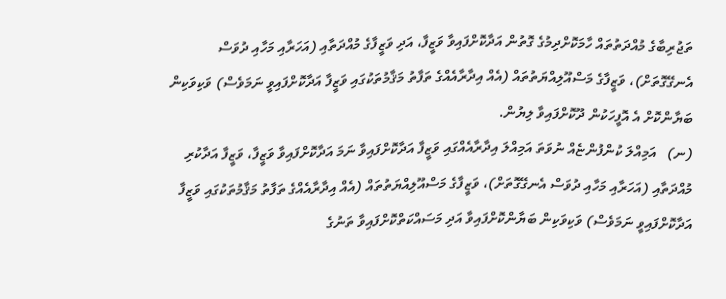ތަޖުރިބާގެ މުއްދަތުތައް ހާމަކޮށްދިމުގެ ގޮތުން އަދާކޮށްފައިވާ ވަޒީފާ، އަދި ވަޒީފާގެ މުއްދަތާއި (އަހަރާއި މަހާއި ދުވަސް އެނގޭގޮތަށް)، ވަޒީފާގެ މަސްއޫލިއްޔަތުތައް (އެއް އިދާރާއެއްގެ ތަފާތު މަޤާމުތަކުގައި ވަޒީފާ އަދާކޮށްފައިވީ ނަމަވެސް) ވަކިވަކިން ބަޔާންކޮށް އެ އޮފީހަކުން ދޫކޮށްފައިވާ ލިޔުން.
(ނ)   އަމިއްލަ ކުންފުންޏެއް ނުވަތަ އަމިއްލަ އިދާރާއެއްގައި ވަޒީފާ އަދާކޮށްފައިވާ ނަމަ އަދާކޮށްފައިވާ ވަޒީފާ، ވަޒީފާ އަދާކުރި މުއްދަތާއި (އަހަރާއި މަހާއި ދުވަސް އެނގޭގޮތަށް)، ވަޒީފާގެ މަސްއޫލިއްޔަތުތައް (އެއް އިދާރާއެއްގެ ތަފާތު މަޤާމުތަކުގައި ވަޒީފާ އަދާކޮށްފައިވީ ނަމަވެސް) ވަކިވަކިން ބަޔާންކޮށްފައިވާ އަދި މަސައްކަތްކޮށްފައިވާ ތަނުގެ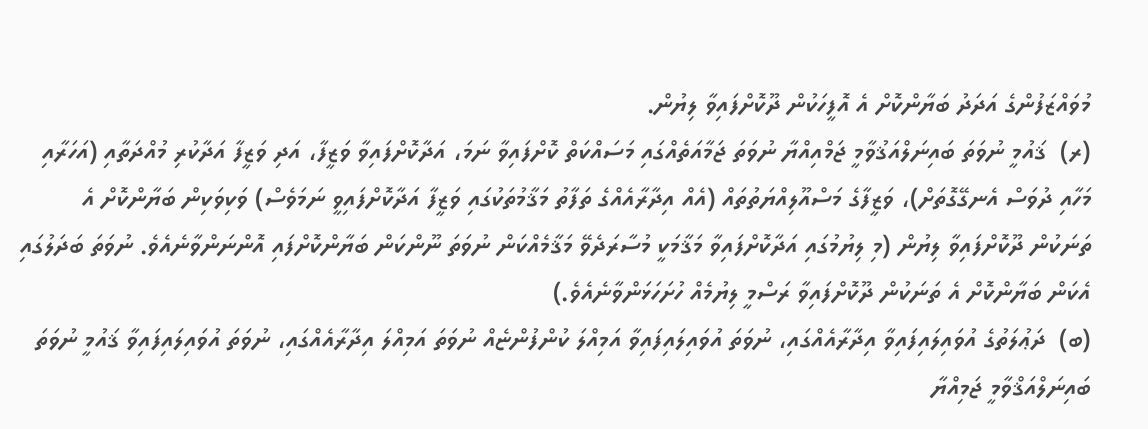މުވައްޒަފުންގެ އަދަދު ބަޔާންކޮށް އެ އޮފީހަކުން ދޫކޮށްފައިވާ ލިޔުން.
(ރ)  ޤައުމީ ނުވަތަ ބައިނަލްއަޤުވާމީ ޖަމްއިއްޔާ ނުވަތަ ޖަމާއަތެއްގައި މަސައްކަތް ކޮށްފައިވާ ނަމަ، އަދާކޮށްފައިވާ ވަޒީފާ، އަދި ވަޒީފާ އަދާކުރި މުއްދަތާއި (އަހަރާއި މަހާއި ދުވަސް އެނގޭގޮތަށް)، ވަޒީފާގެ މަސްއޫލިއްޔަތުތައް (އެއް އިދާރާއެއްގެ ތަފާތު މަޤާމުތަކުގައި ވަޒީފާ އަދާކޮށްފައިވީ ނަމަވެސް) ވަކިވަކިން ބަޔާންކޮށް އެ ތަނަކުން ދޫކޮށްފައިވާ ލިޔުން (މި ލިޔުމުގައި އަދާކޮށްފައިވާ މަޤާމަކީ މުސާރަދެވޭ މަޤާމެއްކަން ނުވަތަ ނޫންކަން ބަޔާންކޮށްފައި އޮންނަންވާނެއެވެ. ނުވަތަ ބަދަލުގައި އެކަން ބަޔާންކޮށް އެ ތަނަކުން ދޫކޮށްފައިވާ ރަސްމީ ލިޔުމެއް ހުށަހަޅަންވާނެއެވެ.)
(ބ)  ދަޢުލަތުގެ އުވައިލައިފައިވާ އިދާރާއެއްގައި، ނުވަތަ އުވައިލައިފައިވާ އަމިއްލަ ކުންފުންޏެއް ނުވަތަ އަމިއްލަ އިދާރާއެއްގައި، ނުވަތަ އުވައިލައިފައިވާ ޤައުމީ ނުވަތަ ބައިނަލްއަޤްވާމީ ޖަމިއްޔާ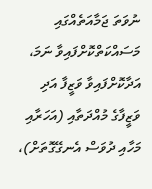ނުވަތަ ޖަމާއަތެއްގައި މަސައްކަތްކޮށްފައިވާ ނަމަ، އަދާކޮށްފައިވާ ވަޒީފާ އަދި ވަޒީފާގެ މުއްދަތާއި (އަހަރާއި މަހާއި ދުވަސް އެނގޭގޮތަށް)،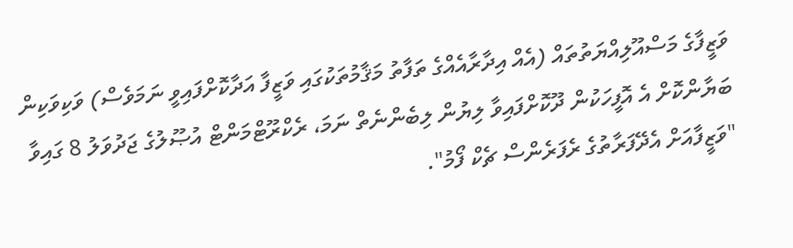ވަޒީފާގެ މަސްއޫލިއްޔަތުތައް (އެއް އިދާރާއެއްގެ ތަފާތު މަޤާމުތަކުގައި ވަޒީފާ އަދާކޮށްފައިވީ ނަމަވެސް) ވަކިވަކިން ބަޔާންކޮށް އެ އޮފީހަކުން ދޫކޮށްފައިވާ ލިޔުން ލިބެންނެތް ނަމަ، ރެކްރޫޓްމަންޓް އުޞޫލުގެ ޖަދުވަލު 8 ގައިވާ "ވަޒީފާއަށް އެދޭފަރާތުގެ ރެފަރެންސް ޗެކް ފޯމު".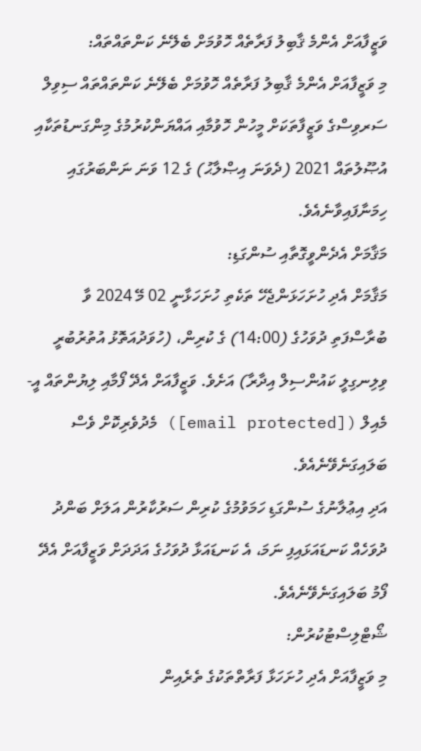ވަޒީފާއަށް އެންމެ ޤާބިލު ފަރާތެއް ހޮވުމަށް ބެލޭނެ ކަންތައްތައް:
މި ވަޒީފާއަށް އެންމެ ޤާބިލު ފަރާތެއް ހޮވުމަށް ބެލޭނެ ކަންތައްތައް ސިވިލް ސަރވިސްގެ ވަޒީފާތަކަށް މީހުން ހޮވުމާއި އައްޔަންކުރުމުގެ މިންގަނޑުތަކާއި އުޞޫލުތައް 2021 (ދެވަނަ އިޞްލާޙު) ގެ 12 ވަނަ ނަންބަރުގައި ހިމަނާފައިވާނެއެވެ.
މަޤާމަށް އެދެންވީގޮތާއި ސުންގަޑި:
މަޤާމަށް އެދި ހުށަހަޅަންޖެހޭ ތަކެތި ހުށަހަޅާނީ 02 މޭ 2024 ވާ ބުރާސްފަތި ދުވަހުގެ (14:00) ގެ ކުރިން، (ހުވަދުއަތޮޅު އުތުރުބުރީ ވިލިނގިލީ ކައުންސިލް އިދާރާ) އަށެވެ. ވަޒީފާއަށް އެދޭ ފޯމާއި ލިޔުންތައް އީ-މެއިލް ([email protected]) މެދުވެރިކޮށް ވެސް ބަލައިގަނެވޭނެއެވެ.
އަދި އިޢުލާނުގެ ސުންގަޑި ހަމަވުމުގެ ކުރިން ސަރުކާރުން އަލަށް ބަންދު ދުވަހެއް ކަނޑައަޅައިފި ނަމަ، އެ ކަނޑައަޅާ ދުވަހުގެ އަދަދަށް ވަޒީފާއަށް އެދޭ ފޯމު ބަލައިގަނެވޭނެއެވެ.
ޝޯޓްލިސްޓުކުރުން:
މި ވަޒީފާއަށް އެދި ހުށަހަޅާ ފަރާތްތަކުގެ ތެރެއިން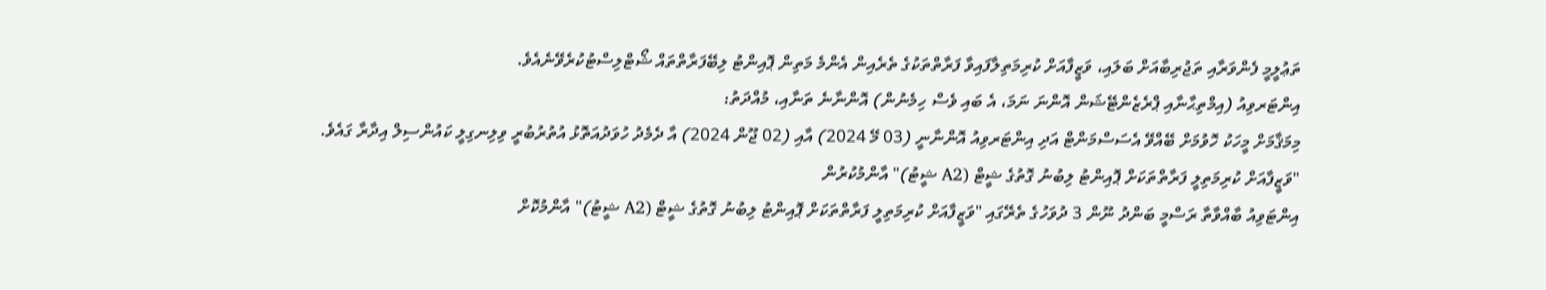ތަޢުލީމީ ފެންވަރާއި ތަޖުރިބާއަށް ބަލައި، ވަޒީފާއަށް ކުރިމަތިލާފައިވާ ފަރާތްތަކުގެ ތެރެއިން އެންމެ މަތިން ޕޮއިންޓު ލިބޭފަރާތްތައް ޝޯޓްލިސްޓުކުރެވޭނެއެވެ.
އިންޓަރވިއު (އިމްތިޙާނާއި ޕްރެޒެންޓޭޝަން އޮންނަ ނަމަ، އެ ބައި ވެސް ހިމެނުން) އޮންނާނެ ތަނާއި، މުއްދަތު:
މިމަޤާމަށް މީހަކު ހޮވުމަށް ބޭއްވޭ އެސަސްމަންޓް އަދި އިންޓަރވިއު އޮންނާނީ (03 މޭ 2024) އާއި (02 ޖޫން 2024) އާ ދެމެދު ހުވަދުއަތޮޅު އުތުރުބުރީ ވިލިނގިލީ ކައުންސިލް އިދާރާ ގައެވެ.
"ވަޒީފާއަށް ކުރިމަތިލީ ފަރާތްތަކަށް ޕޮއިންޓު ލިބުނު ގޮތުގެ ޝީޓް (A2 ޝީޓު)" އާންމުކުރުން
އިންޓަވިއު ބާއްވާތާ ރަސްމީ ބަންދު ނޫން 3 ދުވަހުގެ ތެރޭގައި "ވަޒީފާއަށް ކުރިމަތިލީ ފަރާތްތަކަށް ޕޮއިންޓު ލިބުނު ގޮތުގެ ޝީޓް (A2 ޝީޓު)" އާންމުކޮށް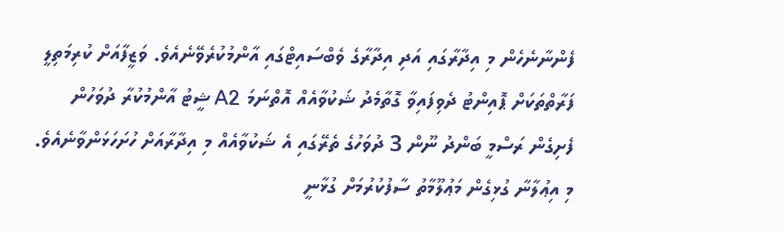ފެންނާނެހެން މި އިދާރާގައި އަދި އިދާރާގެ ވެބްސައިޓްގައި އާންމުކުރެވޭނެއެވެ. ވަޒީފާއަށް ކުރިމަތިލީ ފަރާތްތަކަށް ޕޮއިންޓު ދެވިފައިވާ ގޮތާމެދު ޝަކުވާއެއް އޮތްނަމަ A2 ޝީޓު އާންމުކުރާ ދުވަހުން ފެށިގެން ރަސްމީ ބަންދު ނޫން 3 ދުވަހުގެ ތެރޭގައި އެ ޝަކުވާއެއް މި އިދާރާއަށް ހުށަހަޅަންވާނެއެވެ.
މި އިޢުލާނާ ގުޅިގެން މަޢުލޫމާތު ސާފުކުރުމަށް ގުޅާނީ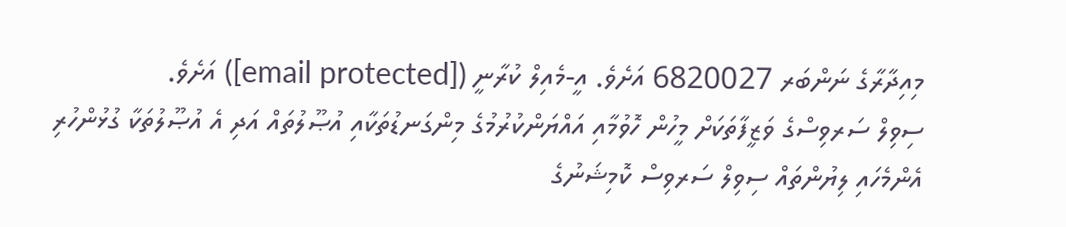މިއިދާރާގެ ނަންބަރ 6820027 އަށެވެ. އީ-މެއިލް ކުރާނީ ([email protected]) އަށެވެ.
ސިވިލް ސަރވިސްގެ ވަޒީފާތަކަށް މީހުން ހޮވުމާއި އައްޔަންކުރުމުގެ މިންގަނޑުތަކާއި އުޞޫލުތައް އަދި އެ އުޞޫލުތަކާ ގުޅުންހުރި އެންމެހައި ލިޔުންތައް ސިވިލް ސަރވިސް ކޮމިޝަނުގެ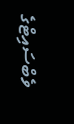ވެބްސައިޓްގެ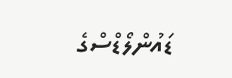ޑައުންލޯޑްސްގެ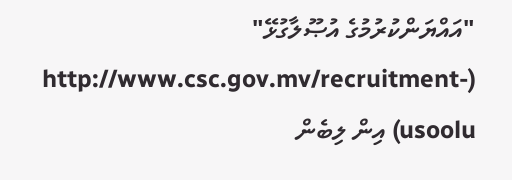"އައްޔަންކުރުމުގެ އުޞޫލާގުޅޭ" (http://www.csc.gov.mv/recruitment-usoolu) އިން ލިބެން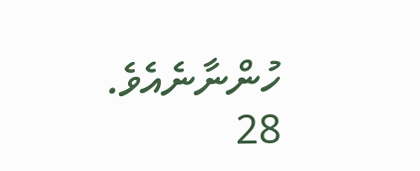ހުންނާނެއެވެ.
28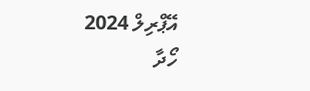އޭޕްރިލް 2024
ހޯދާ